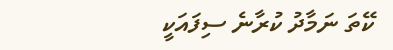ކޭތަ ނަމާދު ކުރާނެ ސިފައަކީ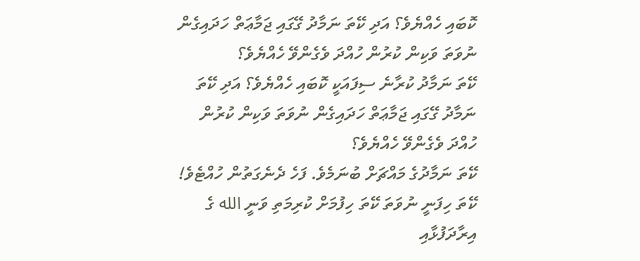ކޮބައި ހެއްޔެވެ؟ އަދި ކޭތަ ނަމާދު ގޭގައި ޖަމާޢަތް ހަދައިގެން ނުވަތަ ވަކިން ކުރުން ހުއްދަ ވެގެންވޭ ހެއްޔެވެ؟
ކޭތަ ނަމާދު ކުރާނެ ސިފައަކީ ކޮބައި ހެއްޔެވެ؟ އަދި ކޭތަ ނަމާދު ގޭގައި ޖަމާޢަތް ހަދައިގެން ނުވަތަ ވަކިން ކުރުން ހުއްދަ ވެގެންވޭ ހެއްޔެވެ؟
ކޭތަ ނަމާދުގެ މައްޗަށް ބުނަމެވެ. ފަހެ ދެނެގަތުން ހުއްޓެވެ! ކޭތަ ހިފަނީ ނުވަތަ ކޭތަ ހިފުމަށް ކުރިމަތި ވަނީ الله ގެ އިރާދަފުޅާއި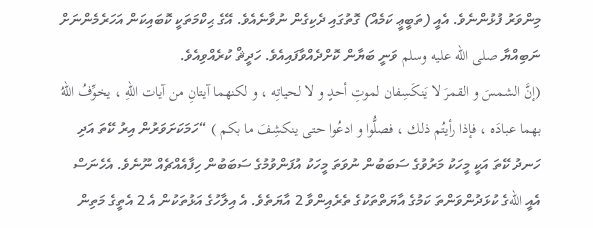މިންވަރު ފުޅުންނެވެ. އެއީ (ތަބީޢީ ކަމެއް) ގޮތުގައި ދެކިގެން ނުވާނެއެވެ. އޭގެ ޙިކްމަތަކީ ކޮބައިކަން އަހަރެމެންނަށް ނަބިއްޔާ صلى الله عليه وسلم ވަނީ ބަޔާން ކޮށްދެއްވާފައިއެވެ. ހަދީޘް ކުރެއްވިއެވެ.
(إنَّ الشمسَ و القمرَ لا يَنكَسِفان لموتِ أحدٍ و لا لحياتِه ، و لكنهما آيتانِ من آيات اللهِ ، يخوِّفُ اللهُ بهما عبادَه ، فإذا رأيتُم ذلك ، فصلُّوا و ادعُوا حتى ينكشِفَ ما بكم ) “ހަމަކަށަވަރުން އިރު ކޭތަ އަދި ހަނދު ކޭތަ އަކީ މީހަކު މަރުވުގެ ސަބަބުން ނުވަތަ މީހަކު އުފަންވުމުގެ ސަބަބުން ހިފާއެއްޗެއް ނޫނެވެ. އެހެނަސް އެއީ اللهގެ ކުޅަދުންވަންތަ ކަމުގެ އާޔަތްތަކުގެ ތެރެއިންވާ 2 އާޔަތެވެ. އެ އިލާހުގެ އަޅުތަކުން އެ 2 އެތީގެ މަތިން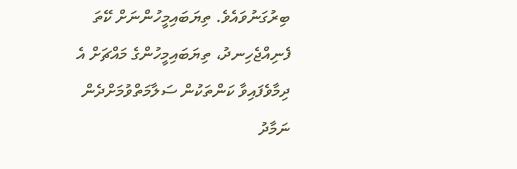ބިރުގަނުވައެވެ. ތިޔަބައިމީހުންނަށް ކޭތަ ފެނިއްޖެހިނދު، ތިޔަބައިމީހުންގެ މައްޗަށް އެ ދިމާވެފައިވާ ކަންތަކުން ސަލާމަތްވުމަށްދެން ނަމާދު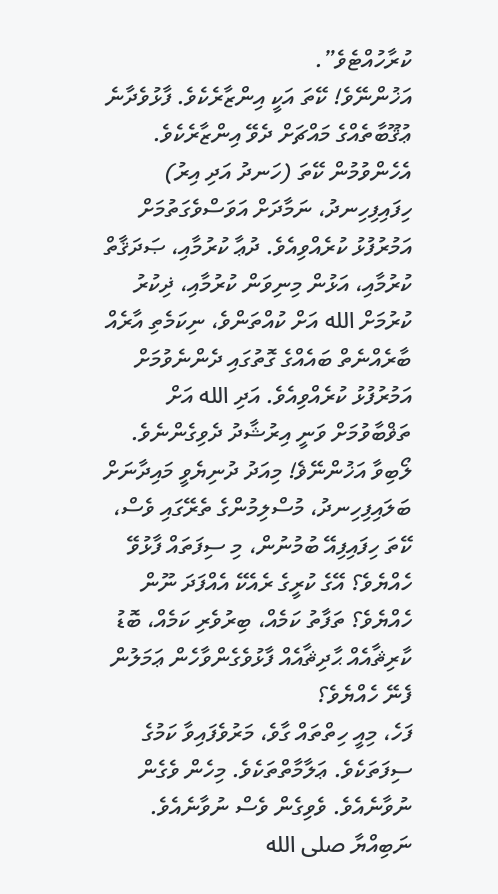ކުރާހުއްޓެވެ”.
އަޚުންނޭވެ! ކޭތަ އަކީ އިންޒާރެކެވެ. ފާޅުވެދާނެ ޢުޤޫބާތެއްގެ މައްޗަށް ދެވޭ އިންޒާރެކެވެ. އެހެންވުމުން ކޭތަ (ހަނދު އަދި އިރު) ހިފައިފިހިނދު، ނަމާދަށް އަވަސްވެގަތުމަށް އަމުރުފުޅު ކުރެއްވިއެވެ. ދުޢާ ކުރުމާއި، ޞަދަޤާތް ކުރުމާއި، އަޅުން މިނިވަން ކުރުމާއި، ޛިކުރު ކުރުމަށް الله އަށް ކުއްތަންވެ، ނިކަމެތި އާރެއް ބާރެއްނެތް ބައެއްގެ ގޮތުގައި ދެންނެވުމަށް އަމުރުފުޅު ކުރެއްވިއެވެ. އަދި الله އަށް ތަޥްބާވުމަށް ވަނީ އިރުޝާދު ދެވިގެންނެވެ.
ލޯބިވާ އަޚުންނޭޥެ! މިއަދު ދުނިޔެވީ މައިދާނަށް ބަލައިފިހިނދު، މުސްލިމުންގެ ތެރޭގައި ވެސް، ކޭތަ ހިފައިފިއޭ ބުމުނުން، މި ސިފަތައް ފާޅުވޭ ހެއްޔެވެ؟ އޭގެ ކުރީގެ ރެއެކޭ އެއްފަދަ ނޫން ހެއްޔެވެ؟ ތަފާތު ކަމެއް، ބިރުވެރި ކަމެއް، ބޮޑު ކާރިޘާއެއް ޙާދިޘާއެއް ފާޅުވެގެންވާހެން ޢަމަލުން ފެނޭ ހެއްޔެވެ؟
ފަހެ، މިއީ ހިތްތައް ގާވެ، މަރުވެފައިވާ ކަމުގެ ސިފަތަކެވެ. ޢަލާމާތްތަކެވެ. މިހެން ވެގެން ނުވާނެއެވެ. ވެވިގެން ވެސް ނުވާނެއެވެ. ނަބިއްޔާ صلى الله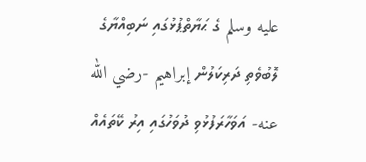عليه وسلم ގެ ޙަޔާތްޕުޅުގައި ނަބިއްޔާގެ ލޮބުވެތި ދަރިކަލުން إبراهيم -رضي الله عنه- އަވަހާރަފުޅުވި ދުވަހުގައި އިރު ކޭތައެއް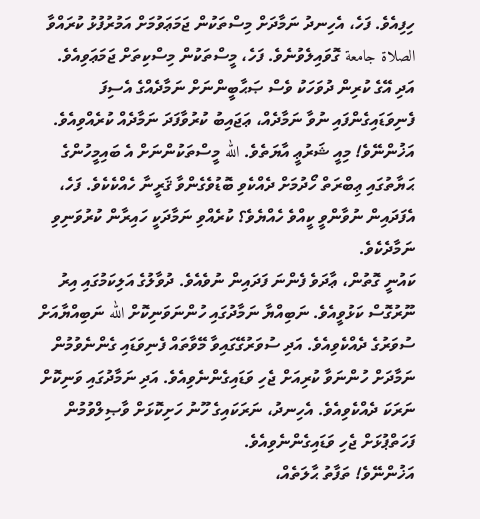ހިފިއެވެ. ފަހެ، އެހިނދު ނަމާދަށް މިސްތަކުން ޖަމަޢަވުމަށް އަމުރުފުޅު ކުރައްވާ الصلاة جامعة ގޮވައިލެވުނެވެ. ފަހެ، މީސްތަކުން މިސްކިތަށް ޖަމަޢަވިއެވެ. އަދި އޭގެ ކުރިން ދުވަހަކު ވެސް ޞަޙާބީންނަށް ނަމާދެއްގެ އެސިފަ ފެނިވަޑައިގެންފައި ނުވާ ނަމާދެއް، ޢަޖައިބު ކުރުވާފަދަ ނަމާދެއް ކުރެއްވިއެވެ. އަޚުންނޭވެ! މިއީ ޝަރުޢީ އާޔަތެވެ. الله މީސްތަކުންނަށް އެ ބައިމީހުންގެ ޙަޔާތުގައި ޢިބްރަތް ހޯދުމަށް ދެއްކެވި ބޮޑުވެގެންވާ ޤަރީނާ ހެއްކެކެވެ. ފަހެ، އެފަދައިން ނުވާންވީ ކީއްވެ ހެއްޔެވެ؟ ކުރެއްވި ނަމާދަކީ ހައިރާން ކުރުވަނިވި ނަމާދެކެވެ.
ކައުނީ ގޮތުން، ޢާދަވެ ފެންނަ ފަދައިން ނުވެއެވެ. ދުވާލުގެ އަލިކަމުގައި އިރު ނޫރުގޮސް ކަޅުވީއެވެ. ނަބިއްޔާ ނަމާދުގައި ހުންނަވަނިކޮށް الله ނަބިއްޔާއަށް ސުވަރުގެ ދެއްކެވިއެވެ. އަދި ސުވަރުގޭގައިވާ މޭވާތައް ފެނިވަޑައި ގެންނެވުމުން ނަމާދަށް ހުންނަވާ ކުރިއަށް ޖެހި ވަޑައިގެންނެވިއެވެ. އަދި ނަމާދުގައި ވަނިކޮށް ނަރަކަ ދެއްކެވިއެވެ. އެހިނދު، ނަރަކައިގެ ހޫނު ހަށިކޮޅަށް ވާޞިލްވުމުން ފަހަތްޕުޅަށް ޖެހި ވަޑައިގެންނެވިއެވެ.
އަޚުންނޭވެ! ތަފާތު ޙާލަތެއް،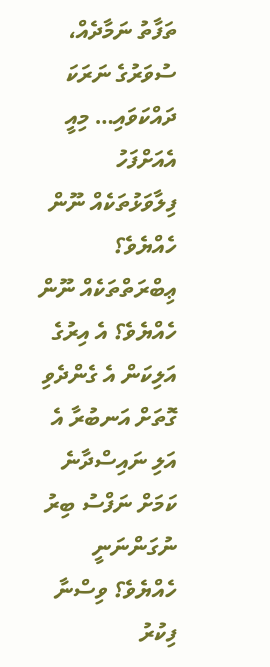ތަފާތު ނަމާދެއް، ސުވަރުގެ ނަރަކަ ދައްކަވައި… މިއީ އެއަށްފަހު ފިލާވަޅުތަކެއް ނޫން ހެއްޔެވެ؟ ޢިބްރަތްތަކެއް ނޫން ހެއްޔެވެ؟ އެ އިރުގެ އަލިކަން އެ ގެންދެވި ގޮތަށް އަނބުރާ އެ އަލި ނައިސްދާނެ ކަމަށް ނަފްސު ބިރު ނުގަންނަނީ ހެއްޔެވެ؟ ވިސްނާ ފިކުރު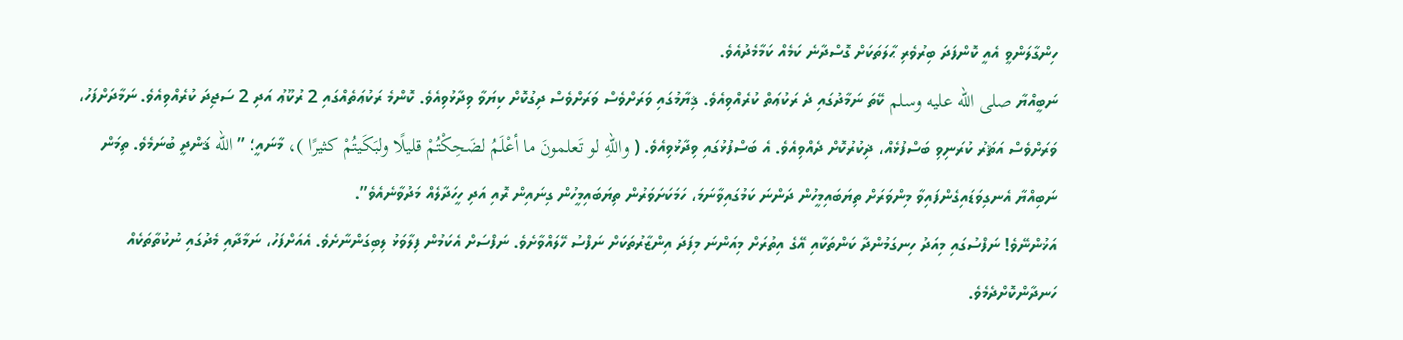ހިންގާލަންވީ އެއީ ކޮންފަދަ ބިރުވެރި ޙާލަތަކަށް ގޮސްދާނެ ކަމެއް ކަމާމެދުއެވެ.
ނަބީއްޔާ صلى الله عليه وسلم ކޭތަ ނަމާދުގައި ދެ ރަކުޢަތް ކުރެއްވިއެވެ. ޤިޔާމުގައި ވަރަށްވެސް ވަރަށްވެސް ދިގުކޮށް ކިޔަވާ ވިދާޅުވިއެވެ. ކޮންމެ ރަކުޢަތެއްގައި 2 ރުކޫޢު އަދި 2 ސަޖިދަ ކުރެއްވިއެވެ. ނަމާދަށްފަހު، ވަރަށްވެސް އަޘަރު ކުރަނިވި ބަސްފުޅެއް، ޛިކުރުކޮށް ދެއްވިއެވެ. އެ ބަސްފުޅުގައި ވިދާޅުވިއެވެ. ( واللهِ لو تَعلمونَ ما أعْلَمُ لضَحِكْتُمْ قليلًا ولبَكَيتُمْ كثيرًا )، މާނައީ؛ ” الله ޤަންދީ ބުނަމެވެ. ތިމަން ނަބިއްޔާ އެނގިވަޑައިގެންފައިވާ މިންވަރަށް ތިޔަބައިމީހުން ދަންނަ ކަމުގައިވާނަމަ، ހަމަކަށަވަރުން ތިޔަބައިމީހުން ގިނައިން ރޮއި އަދި ހީހަދާލެއް މަދުވާނެއެވެ”.
އަޚުންނޭވެ! ނަފްސުގައި މިއަދު ހިނގަމުންދާ ކަންތަކާއި އޭގެ އިތުރަށް މިއަންނަ މިފަދަ އިންޒާރުތަކަށް ނަފްސު ހޭލައްވާށެވެ. ނަފްސަށް އެކަމުން ފިލާވަޅު ލިބިގަންނާށެވެ. އެއަށްފަހު، ނަމާދާއި މެދުގައި ނުކުތާތަކެއް ހަނދާންކޮށްދެމެވެ.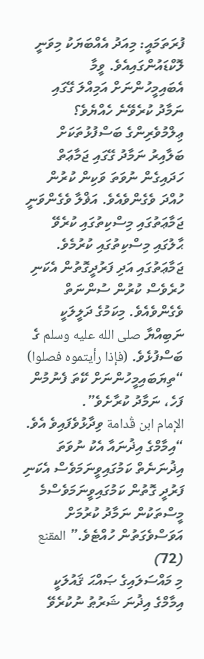ފުރަތަމައީ: މިއަދު އެއްބަޔަކު މިވަނީ ލޮކްޑައުންގައިއެވެ. ވީމާ އެބައިމީހުންނަށް އަމިއްލަ ގޭގައި ނަމާދު ކުރެވޭނެ ހެއްޔެވެ؟
ޢިލްމުވެރިންގެ ބަސްފުޅުތަކަށް ބަލާއިރު ނަމާދު ގޭގައި ޖަމާޢަތް ހަދައިގެން ނުވަތަ ވަކިން ކުރުން ހުއްދަ ވެގެންވެއެވެ. އަޥްލާ ވެގެންވަނީ ޖަމާޢަތުގައި މިސްކިތުގައި ކުރެވޭ ޙާލުގައި މިސްކިތުގައި ކުރުމެވެ. ޖަމާޢަތުގައި އަދި ފަރުދީގޮތުން އެކަނި ހުރެވެސް ކުރުން ސުންނަތް ވެގެންވެއެވެ. މިކަމުގެ ދަލީލަކީ ނަބިއްޔާ صلى الله عليه وسلم ގެ ބަސްފުޅެވެ. (فإذا رأيتموه فصلوا) “ތިޔަބައިމީހުންނަށް ކޭތަ ފެނުމުން ފަހެ، ނަމާދު ކުރާށެވެ”.
الإمام ابن قُدامة ވިދާޅުވެފައިވެ އެވެ. “އިމާމްގެ އިޛުނައާ އެކު ނުވަތަ އިޛުނަނެތް ކަމުގައިވީނަމަވެސް އެކަނި ފަރުދީ ގޮތުން ކަމުގައިވީނަމަވެސްމެ މީސްތަކުން ނަމާދު ކުރުމަށް އަވަސްވެގަތުން ހުއްޓެވެ.” المقنع (72)
މި މައްސަލައިގެ ޞައްޙަ ޤައުލަކީ އިމާމްގެ އިޛުނަ ޝަރުޠު ނުކުރެވޭ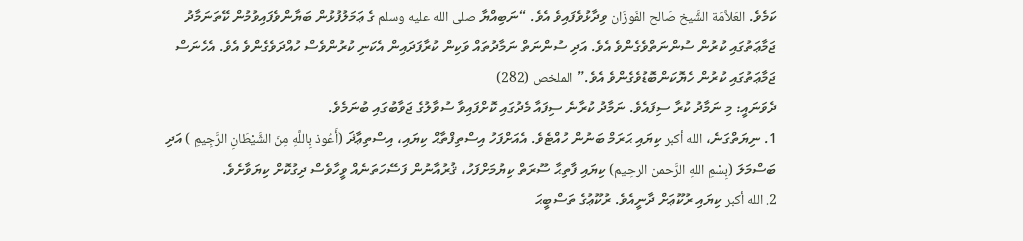ކަމެވެ. العَلاَّمَة الشَّيخ صَالح الفَوزَان ވިދާޅުވެފައިވެ އެވެ. “ނަބިއްޔާ صلى الله عليه وسلم ގެ ޢަމަލުފުޅުން ބަޔާންވެފައިވުމުން ކޭތަނަމާދު ޖަމާޢަތުގައި ކުރުން ސުންނަތްވެގެންވެ އެވެ. އަދި ސުންނަތް ނަމާދުތައް ވަކިން ކުރާފަދައިން އެކަނި ކުރުންވެސް ހުއްދަވެގެންވެ އެވެ. އެހެނަސް ޖަމާޢަތުގައި ކުރުން ހެޔޮކަންބޮޑުވެގެންވެ އެވެ.” الملخص (282)
ދެވަނައީ: މި ނަމާދު ކުރާ ސިފައެވެ. ނަމާދު ކުރާނެ ސިފައާ މެދުގައި ކޮށްފައިވާ ސުވާލުގެ ޖަވާބުގައި ބުނަމެވެ.
1. ނިޔަތްގަނެ، الله أكبر ކިޔައި ޙަރަމް ބަނުން ހުއްޓެވެ. އެއަށްފަހު އިސްތިފްތާޙް ކިޔައި، އިސްތިޢާޛަ (أَعُوذ بِاللَّهِ مِنَ الشَّيْطَانِ الرَّجِيمِ ) އަދި ބަސްމަލަ (بِسْمِ اللهِ الرَّحمن الرحِيم) ކިޔައި ފާތިޙާ ސޫރަތް ކިޔުމަށްފަހު، ޤުރުއާނުން ފަސޭހަތަނެއް ވީހާވެސް ދިގުކޮށް ކިޔަވާށެވެ.
2. الله أكبر ކިޔައި ރުކޫޢަށް ދާނީއެވެ. ރުކޫޢުގެ ތަސްބީޙަ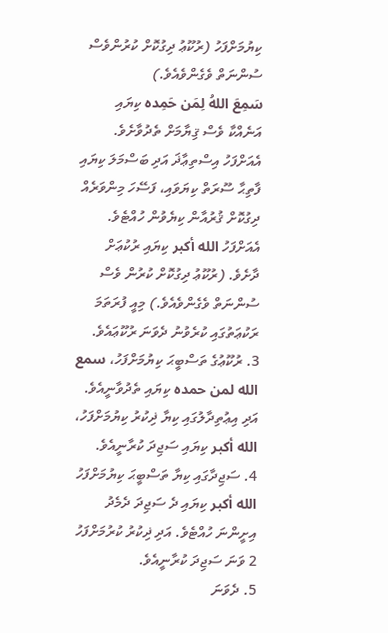ކިޔުމަށްފަހު (ރުކޫޢު ދިގުކޮށް ކުރުންވެސް ސުންނަތް ވެގެންވެއެވެ.)
سَمِعَ اللهُ لِمَن حَمِده ކިޔައި އަނެއްކާ ވެސް ޤިޔާމަށް ތެދުވާށެވެ. އެއަށްފަހު އިސްތިޢާޛަ އަދި ބަސްމަލަ ކިޔައި ފާތިޙާ ސޫރަތް ކިޔަވައި، ފަސޭހަ މިންވަރެއް ދިގުކޮށް ޤުރުއާން ކިޔެވުން ހުއްޓެވެ. އެއަށްފަހު الله أكبر ކިޔައި ރުކުޢަށް ދާށެވެ. (ރުކޫޢު ދިގުކޮށް ކުރުން ވެސް ސުންނަތް ވެގެންވެއެވެ.) މިއީ ފުރަތަމަ ރަކުޢަތުގައި ކުރެވުނު ދެވަނަ ރުކޫޢައެވެ.
3. ރުކޫޢުގެ ތަސްބީޙަ ކިޔުމަށްފަހު، سمع الله لمن حمده ކިޔައި ތެދުވާނީއެވެ. އަދި އިޢުތިދާލުގައި ކިޔާ ޛިކުރު ކިޔުމަށްފަހު، الله أكبر ކިޔައި ސަޖިދަ ކުރާނީއެވެ.
4. ސަޖިދާގައި ކިޔާ ތަސްބީޙަ ކިޔުމަށްފަހު الله أكبر ކިޔައި ދެ ސަޖިދަ ދެމެދު އިށީންނަ ހުއްޓެވެ. އަދި ޛިކުރު ކުރުމަށްފަހު 2 ވަނަ ސަޖިދަ ކުރާނީއެވެ.
5. ދެވަނަ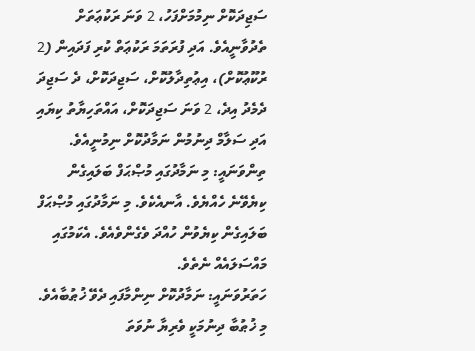ސަޖިދަކޮށް ނިމުމަށްފަހު، 2 ވަނަ ރަކުޢަތަށް ތެދުވާނީއެވެ. އަދި ފުރަތަމަ ރަކުޢަތް ކުރި ފަދައިން (2 ރުކޫޢުކޮށް)، އިޢުތިދާލުކޮށް، ސަޖިދަކޮށް، ދެ ސަޖިދަ ދެމެދު އިދެ، 2 ވަނަ ސަޖިދަކޮށް، އައްތަހިޔާތު ކިޔައި އަދި ސަލާމް ދިނުމުން ނަމާދުކޮށް ނިމުނީއެވެ.
ތިންވަނައީ: މި ނަމާދުގައި މުޞްޙަފް ބަލައިގެން ކިޔެވޭނެ ހެއްޔެވެ. އާނއެކެވެ. މި ނަމާދުގައި މުޞްޙަފް ބަލައިގެން ކިޔެވުން ހުއްދަ ވެގެންވެއެވެ. އެކަމުގައި މައްސަލައެއް ނެތެވެ.
ހަތަރުވަނައީ: ނަމާދުކޮށް ނިންމާފައި ދެވޭ ޚުޠުބާއެވެ. މި ޚުޠުބާ ދިނުމަކީ ވެރިޔާ ނުވަތަ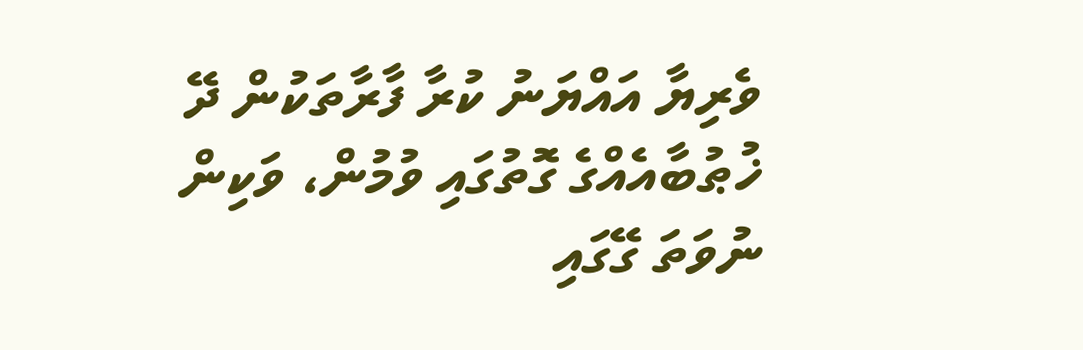ވެރިޔާ އައްޔަނު ކުރާ ފާރާތަކުން ދޭ ޚުޠުބާއެއްގެ ގޮތުގައި ވުމުން، ވަކިން ނުވަތަ ގޭގައި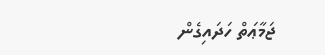ޖަމާޢަތް ހަދައިގެން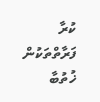ކުރާ ފަރާތްތަކުން ޚުތުބާ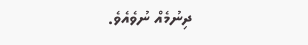ދިނުމެއް ނުވެއެވެ.